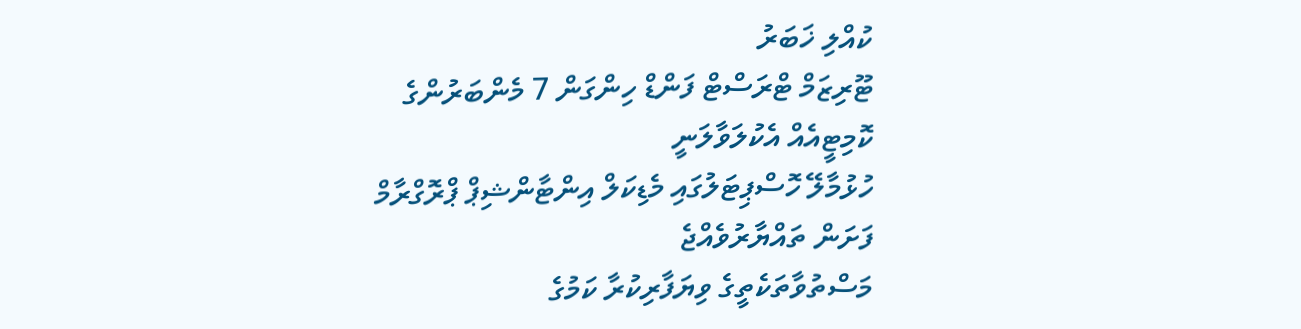ކުއްލި ޚަބަރު
ޓޫރިޒަމް ޓްރަސްޓް ފަންޑް ހިންގަން 7 މެންބަރުންގެ ކޮމިޓީއެއް އެކުލަވާލަނީ
ހުޅުމާލޭ ހޮސްޕިޓަލުގައި މެޑިކަލް އިންޓާންޝިޕް ޕްރޮގްރާމް ފަށަން ތައްޔާރުވެއްޖެ
މަސްތުވާތަކެތީގެ ވިޔަފާރިކުރާ ކަމުގެ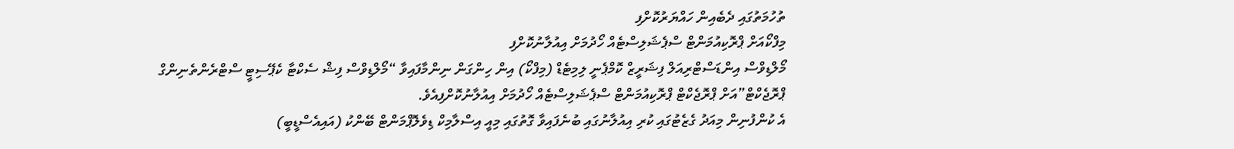ތުހުމަތުގައި ދެބެއިން ހައްޔަރުކޮށްފި
މިފްކޯއަށް ޕްރޮކިއުމަންޓް ސްޕެޝަލިސްޓެއް ހޯދުމަށް އިއުލާނުކޮށްފި
މޯލްޑިވްސް އިންޑަސްޓްރިއަލް ފިޝަރީޒް ކޮމްޕެނީ ލިމިޓެޑް (މިފްކޯ) އިން ހިންގަން ނިންމާފައިވާ “މޯލްޑިވްސް ފިޝް ސެކްޓާ ކެޕޭސިޓީ ސްޓްރެންތެނިންގް ޕްރޮޖެކްޓް”އަށް ޕްރޮޖެކްޓް ޕްރޮކިއުމަންޓް ސްޕެޝަލިސްޓެއް ހޯދުމަށް އިއުލާނުކޮށްފިއެވެ.
އެ ކުންފުނިން މިއަދު ގެޒެޓުގައި ކުރި އިއުލާނުގައި ބުނެފައިވާ ގޮތުގައި މިއީ އިސްލާމިކް ޑިވެލޮޕްމަންޓް ބޭންކު (އައިއެސްޑީބީ)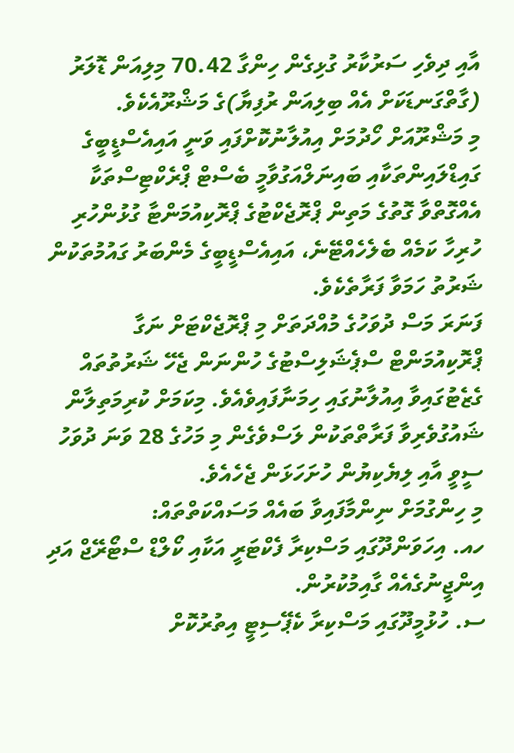އާއި ދިވެހި ސަރުކާރު ގުޅިގެން ހިންގާ 70.42 މިލިއަން ޑޮލަރު (ގާތްގަނޑަކަށް އެއް ބިލިއަން ރުފިޔާ)ގެ މަޝްރޫއެކެވެ.
މި މަޝްރޫއަށް ހޯދުމަށް އިއުލާނުކޮށްފައި ވަނީ އައިއެސްޑީބީގެ ގައިޑްލައިންތަކާއި ބައިނަލްއަގުވާމީ ބެސްޓް ޕްރެކްޓިސްތަކާ އެއްގޮތްވާ ގޮތުގެ މަތިން ޕްރޮޖެކްޓުގެ ޕްރޮކިއުމަންޓާ ގުޅުންހުރި ހުރިހާ ކަމެއް ބެލެހެއްޓޭނެ، އައިއެސްޑީބީގެ މެންބަރު ގައުމުތަކުން ޝަރުތު ހަމަވާ ފަރާތެކެވެ.
ފަނަރަ މަސް ދުވަހުގެ މުއްދަތަށް މި ޕްރޮޖެކްޓަށް ނަގާ ޕްރޮކިއުމަންޓް ސްޕެޝަލިސްޓުގެ ހުންނަން ޖެހޭ ޝަރުތުތައް ގެޒެޓުގައިވާ އިއުލާނުގައި ހިމަނާފައިވެއެވެ. މިކަމަށް ކުރިމަތިލާން ޝައުގުވެރިވާ ފަރާތްތަކުން ލަސްވެގެން މި މަހުގެ 28 ވަނަ ދުވަހު ސީވީ އާއި ލިޔެކިޔުން ހުށަހަޅަން ޖެހެއެވެ.
މި ހިންގުމަށް ނިންމާފައިވާ ބައެއް މަސައްކަތްތައް:
ހއ. އިހަވަންދޫގައި މަސްކިރާ ފެކްޓަރީ އަކާއި ކޯލްޑް ސްޓޯރޭޖް އަދި އިންޖީނުގެއެއް ގާއިމުކުރުން.
ސ. ހުޅުމީދޫގައި މަސްކިރާ ކެޕޭސިޓީ އިތުރުކޮށް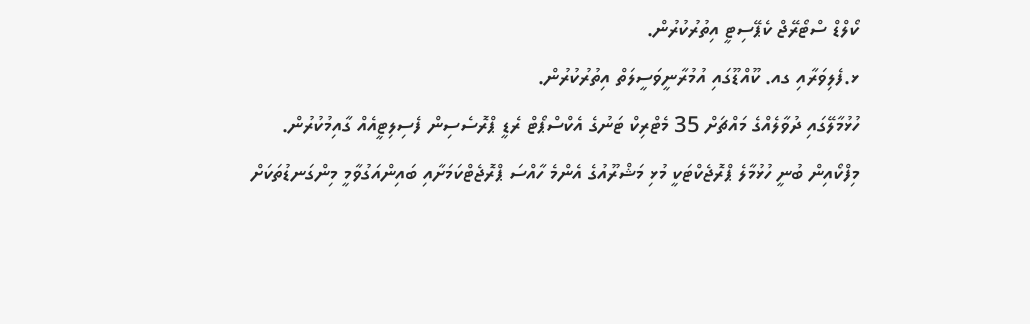ކޯލްޑް ސްޓޯރޭޖް ކެޕޭސިޓީ އިތުރުކުރުން.
ޅ.ފެލިވަރާއި ގއ. ކޫއްޑޫގައި އުމުރާނީވަސީލަތް އިތުރުކުރުން.
ހުޅުމާލޭގައި ދުވާލެއްގެ މައްޗަށް 35 މެޓްރިކް ޓަނުގެ އެކްސްޕޯޓް ރެޑީ ޕްރޮސެސިން ފެސިލިޓީއެއް ގާއިމުކުރުން.
މިފްކޯއިން ބުނީ ހުޅުމާލެ ޕްރޮޖެކްޓަކީ މުޅި މަޝްރޫއުގެ އެންމެ ހާއްސަ ޕްރޮޖެޓްކަމަށާއި ބައިންއަގުވާމީ މިންގަނޑުތަކަށް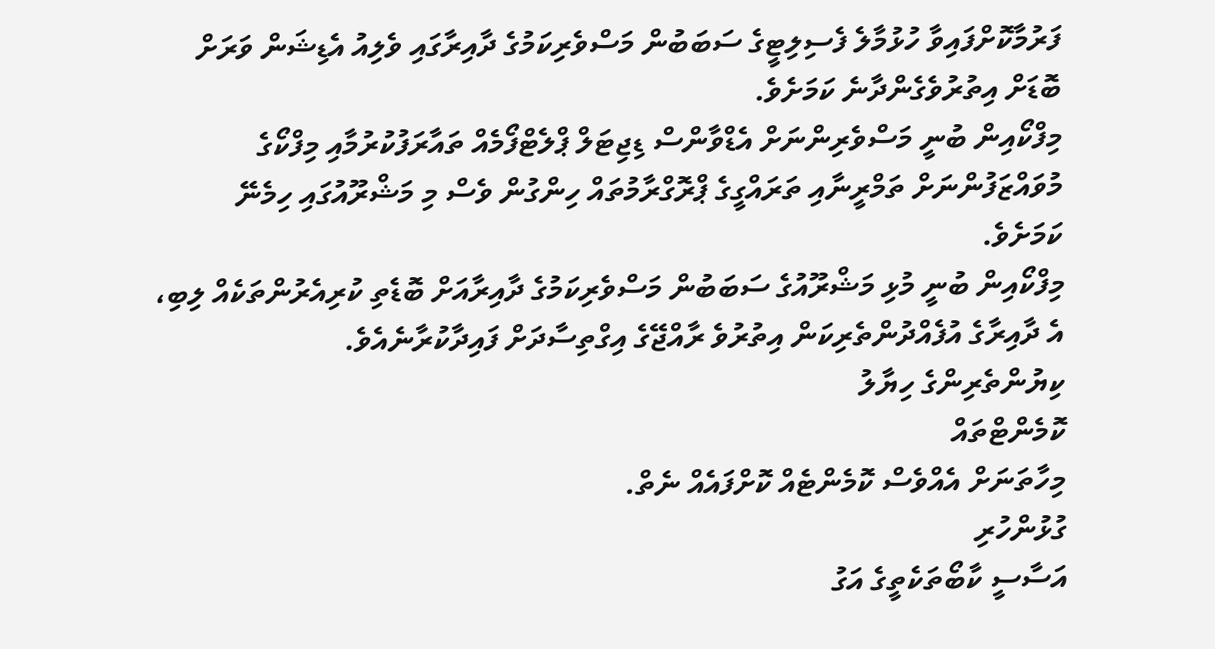ފަރުމާކޮށްފައިވާ ހުޅުމާލެ ފެސިލިޓީގެ ސަބަބުން މަސްވެރިކަމުގެ ދާއިރާގައި ވެލިއު އެޑިޝަން ވަރަށް ބޮޑަށް އިތުރުވެގެންދާނެ ކަމަށެވެ.
މިފްކޯއިން ބުނީ މަސްވެރިންނަށް އެޑްވާންސް ޑިޖިޓަލް ޕްލެޓްފޯމެއް ތައާރަފުކުރުމާއި މިފްކޯގެ މުވައްޒަފުންނަށް ތަމްރީނާއި ތަރައްގީގެ ޕްރޮގްރާމުތައް ހިންގުން ވެސް މި މަޝްރޫއުގައި ހިމެނޭ ކަމަށެވެ.
މިފްކޯއިން ބުނީ މުޅި މަޝްރޫއުގެ ސަބަބުން މަސްވެރިކަމުގެ ދާއިރާއަށް ބޮޑެތި ކުރިއެރުންތަކެއް ލިބި، އެ ދާއިރާގެ އުފެއްދުންތެރިކަން އިތުރުވެ ރާއްޖޭގެ އިގްތިސާދަށް ފައިދާކުރާނެއެވެ.
ކިޔުންތެރިންގެ ހިޔާލު
ކޮމެންޓްތައް
މިހާތަނަށް އެއްވެސް ކޮމެންޓެއް ކޮށްފައެއް ނެތް.
ގުޅުންހުރި
އަސާސީ ކާބޯތަކެތީގެ އަގު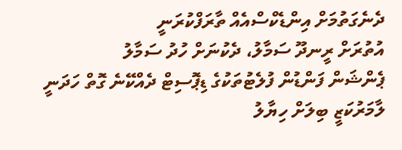ދެނެގަތުމަށް އިންޑެކްސްއެއް ތާރަފްކުރަނީ
އުތުރަށް ރީނދޫ ސަމާލު، ދެކުނަށް ހުދު ސަމާލު
ޕެންޝަން ފަންޑުން ފުލެޓުތަކުގެ ޑިޕޮސިޓް ދެއްކޭނެ ގޮތް ހަދަނީ
ލާމަރުކަޒީ ބިލަށް ހިޔާލު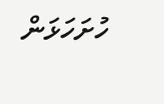ހުށަހަޅަން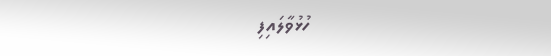ހުޅުވާލައިފި